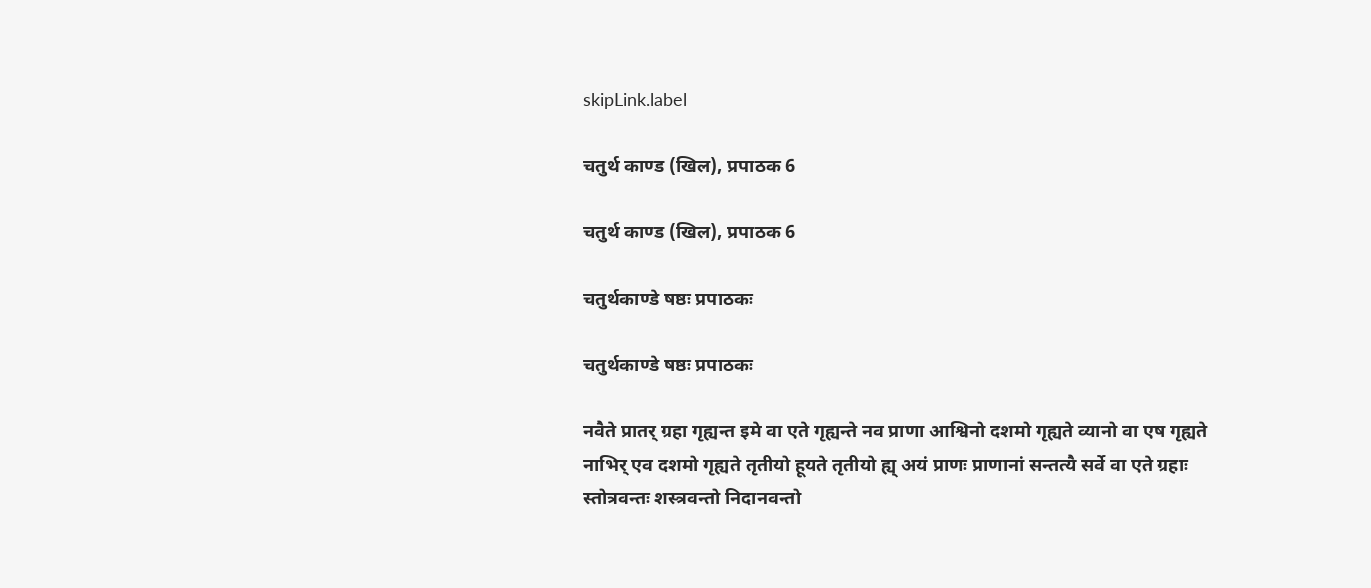skipLink.label

चतुर्थ काण्ड (खिल), प्रपाठक 6

चतुर्थ काण्ड (खिल), प्रपाठक 6

चतुर्थकाण्डे षष्ठः प्रपाठकः

चतुर्थकाण्डे षष्ठः प्रपाठकः

नवैते प्रातर् ग्रहा गृह्यन्त इमे वा एते गृह्यन्ते नव प्राणा आश्विनो दशमो गृह्यते व्यानो वा एष गृह्यते नाभिर् एव दशमो गृह्यते तृतीयो हूयते तृतीयो ह्य् अयं प्राणः प्राणानां सन्तत्यै सर्वे वा एते ग्रहाः स्तोत्रवन्तः शस्त्रवन्तो निदानवन्तो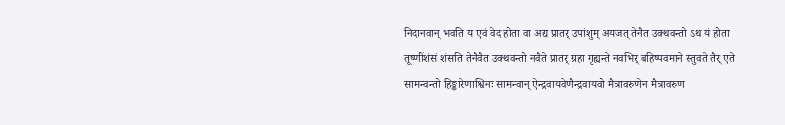निदानवान् भवति य एवं वेद होता वा अद्य प्रातर् उपांशुम् अयजत् तेनैत उक्थवन्तो ऽथ यं होता तूष्णींशंसं शंसति तेनैवैत उक्थवन्तो नवैते प्रातर् ग्रहा गृह्यन्ते नवभिर् बहिष्पवमाने स्तुवते तैर् एते सामन्वन्तो हिङ्कारेणाश्विनः सामन्वान् ऐन्द्रवायवेणैन्द्रवायवो मैत्रावरुणेन मैत्रावरुण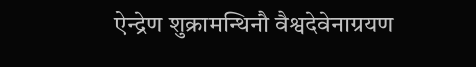ऐन्द्रेण शुक्रामन्थिनौ वैश्वदेवेनाग्रयण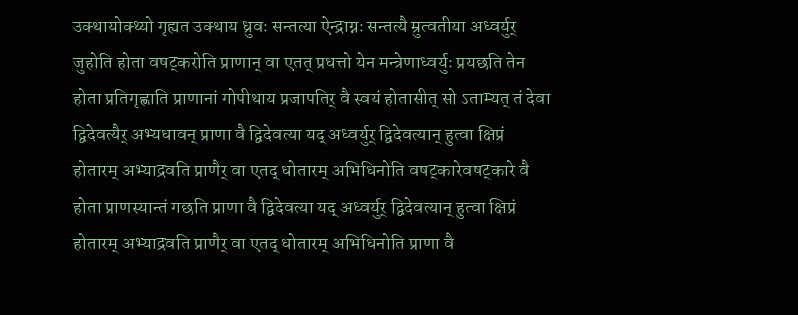उक्थायोक्थ्यो गृह्यत उक्थाय ध्रुवः सन्तत्या ऐन्द्राग्नः सन्तत्यै म्रुत्वतीया अध्वर्युर् जुहोति होता वषट्करोति प्राणान् वा एतत् प्रधत्तो येन मन्त्रेणाध्वर्युः प्रयछति तेन होता प्रतिगृह्णाति प्राणानां गोपीथाय प्रजापतिर् वै स्वयं होतासीत् सो ऽताम्यत् तं देवा द्विदेवत्यैर् अभ्यधावन् प्राणा वै द्विदेवत्या यद् अध्वर्युर् द्विदेवत्यान् हुत्वा क्षिप्रं होतारम् अभ्याद्रवति प्राणैर् वा एतद् धोतारम् अभिधिनोति वषट्कारेवषट्कारे वै होता प्राणस्यान्तं गछति प्राणा वै द्विदेवत्या यद् अध्वर्युर् द्विदेवत्यान् हुत्वा क्षिप्रं होतारम् अभ्याद्रवति प्राणैर् वा एतद् धोतारम् अभिधिनोति प्राणा वै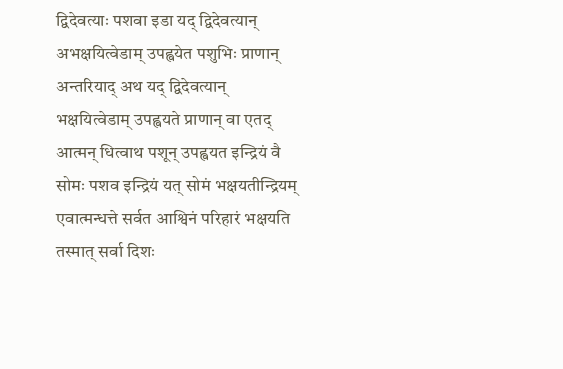द्विदेवत्याः पशवा इडा यद् द्विदेवत्यान् अभक्षयित्वेडाम् उपह्वयेत पशुभिः प्राणान् अन्तरियाद् अथ यद् द्विदेवत्यान् भक्षयित्वेडाम् उपह्वयते प्राणान् वा एतद् आत्मन् धित्वाथ पशून् उपह्वयत इन्द्रियं वै सोमः पशव इन्द्रियं यत् सोमं भक्षयतीन्द्रियम् एवात्मन्धत्ते सर्वत आश्विनं परिहारं भक्षयति तस्मात् सर्वा दिशः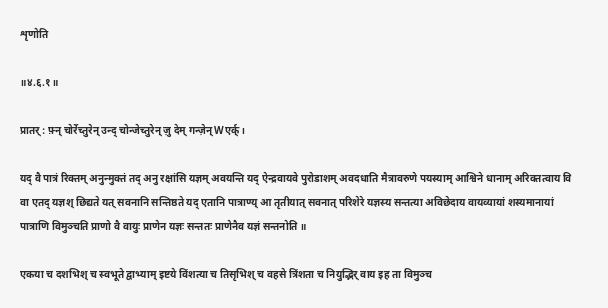शृणोति

॥४.६.१॥

प्रातर् : फ़्न् चोर्रेच्तुरेन् उन्द् चोन्जेच्तुरेन् ज़ु देम् गन्ज़ेन् Wएर्क्।

यद् वै पात्रं रिक्तम् अनुन्मुक्तं तद् अनु रक्षांसि यज्ञम् अवयन्ति यद् ऐन्द्रवायवे पुरोडाशम् अवदधाति मैत्रावरुणे पयस्याम् आश्विने धानाम् अरिक्तत्वाय वि वा एतद् यज्ञश् छिद्यते यत् सवनानि सन्तिष्ठते यद् एतानि पात्राण्य् आ तृतीयात् सवनात् परिशेरे यज्ञस्य सन्तत्या अविछेदाय वायव्यायां शस्यमानायां पात्राणि विमुञ्चति प्राणो वै वायुः प्राणेन यज्ञः सन्ततः प्राणेनैव यज्ञं सन्तनोति ॥

एकया च दशभिश् च स्वभूते द्वाभ्याम् इष्टये विंशत्या च तिसृभिश् च वहसे त्रिंशता च नियुद्भिर् वाय इह ता विमुञ्च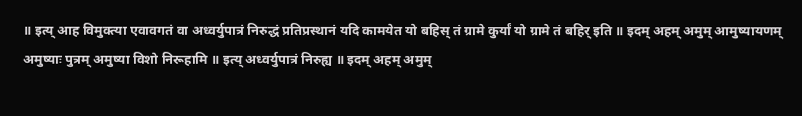॥ इत्य् आह विमुक्त्या एवावगतं वा अध्वर्युपात्रं निरुद्धं प्रतिप्रस्थानं यदि कामयेत यो बहिस् तं ग्रामे कुर्यां यो ग्रामे तं बहिर् इति ॥ इदम् अहम् अमुम् आमुष्यायणम् अमुष्याः पुत्रम् अमुष्या विशो निरूहामि ॥ इत्य् अध्वर्युपात्रं निरुह्य ॥ इदम् अहम् अमुम्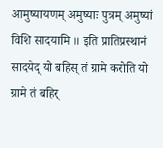आमुष्यायणम् अमुष्याः पुत्रम् अमुष्यां विशि सादयामि ॥ इति प्रातिप्रस्थानं सादयेद् यो बहिस् तं ग्रामे करोति यो ग्रामे तं बहिर्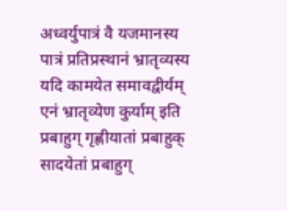अध्वर्युपात्रं वै यजमानस्य पात्रं प्रतिप्रस्थानं भ्रातृव्यस्य यदि कामयेत समावद्वीर्यम् एनं भ्रातृव्येण कुर्याम् इति प्रबाहुग् गृह्णीयातां प्रबाहुक् सादयेतां प्रबाहुग्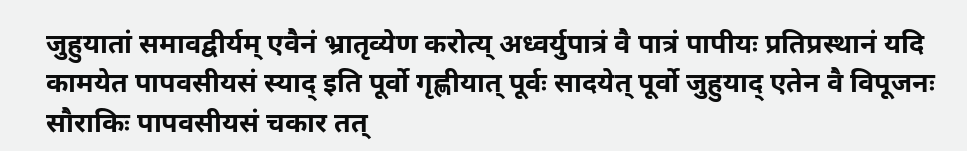जुहुयातां समावद्वीर्यम् एवैनं भ्रातृव्येण करोत्य् अध्वर्युपात्रं वै पात्रं पापीयः प्रतिप्रस्थानं यदि कामयेत पापवसीयसं स्याद् इति पूर्वो गृह्णीयात् पूर्वः सादयेत् पूर्वो जुहुयाद् एतेन वै विपूजनः सौराकिः पापवसीयसं चकार तत्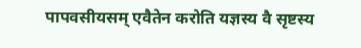पापवसीयसम् एवैतेन करोति यज्ञस्य वै सृष्टस्य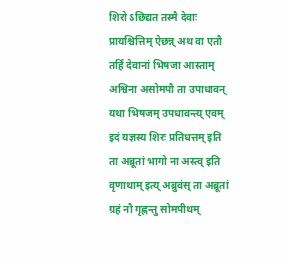शिरो ऽछिद्यत तस्मै देवाः प्रायश्चित्तिम् ऐछन्न् अथ वा एतौ तर्हि देवानां भिषजा आस्ताम् अश्विना असोमपौ ता उपाधावन् यथा भिषजम् उपधावन्त्य् एवम् इदं यज्ञस्य शिरः प्रतिधत्तम् इति ता अब्रूतां भागो ना अस्त्व् इति वृणाथाम् इत्य् अब्रुवंस् ता अब्रूतां ग्रहं नौ गृह्णन्तु सोमपीथम्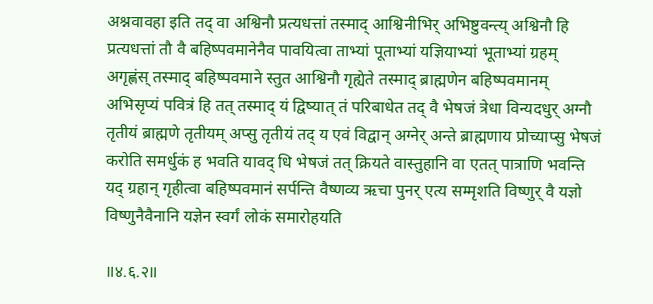अश्नवावहा इति तद् वा अश्विनौ प्रत्यधत्तां तस्माद् आश्विनीभिर् अभिष्टुवन्त्य् अश्विनौ हि प्रत्यधत्तां तौ वै बहिष्पवमानेनैव पावयित्वा ताभ्यां पूताभ्यां यज्ञियाभ्यां भूताभ्यां ग्रहम् अगृह्णंस् तस्माद् बहिष्पवमाने स्तुत आश्विनौ गृह्येते तस्माद् ब्राह्मणेन बहिष्पवमानम् अभिसृप्यं पवित्रं हि तत् तस्माद् यं द्विष्यात् तं परिबाधेत तद् वै भेषजं त्रेधा विन्यदधुर् अग्नौ तृतीयं ब्राह्मणे तृतीयम् अप्सु तृतीयं तद् य एवं विद्वान् अग्नेर् अन्ते ब्राह्मणाय प्रोच्याप्सु भेषजं करोति समर्धुकं ह भवति यावद् धि भेषजं तत् क्रियते वास्तुहानि वा एतत् पात्राणि भवन्ति यद् ग्रहान् गृहीत्वा बहिष्पवमानं सर्पन्ति वैष्णव्य ऋचा पुनर् एत्य सम्मृशति विष्णुर् वै यज्ञो विष्णुनैवैनानि यज्ञेन स्वर्गं लोकं समारोहयति

॥४.६.२॥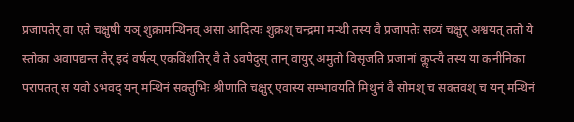प्रजापतेर् वा एते चक्षुषी यञ् शुक्रामन्थिनव् असा आदित्यः शुक्रश् चन्द्रमा मन्थी तस्य वै प्रजापतेः सव्यं चक्षुर् अश्वयत् ततो ये स्तोका अवापद्यन्त तैर् इदं वर्षत्य् एकविंशतिर् वै ते ऽवपेदुस् तान् वायुर् अमुतो विसृजति प्रजानां कॢप्त्यै तस्य या कनीनिका परापतत् स यवो ऽभवद् यन् मन्थिनं सक्तुभिः श्रीणाति चक्षुर् एवास्य सम्भावयति मिथुनं वै सोमश् च सक्तवश् च यन् मन्थिनं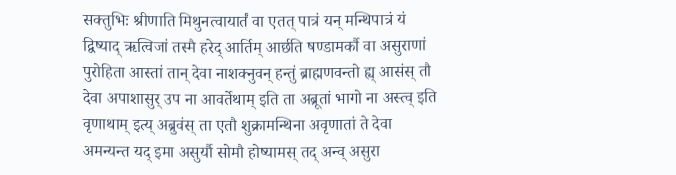सक्तुभिः श्रीणाति मिथुनत्वायार्तं वा एतत् पात्रं यन् मन्थिपात्रं यं द्विष्याद् ऋत्विजां तस्मै हरेद् आर्तिम् आर्छति षण्डामर्कौ वा असुराणां पुरोहिता आस्तां तान् देवा नाशक्नुवन् हन्तुं ब्राह्मणवन्तो ह्य् आसंस् तौ देवा अपाशासुर् उप ना आवर्तेथाम् इति ता अब्रूतां भागो ना अस्त्व् इति वृणाथाम् इत्य् अब्रुवंस् ता एतौ शुक्रामन्थिना अवृणातां ते देवा अमन्यन्त यद् इमा असुर्यौ सोमौ होष्यामस् तद् अन्व् असुरा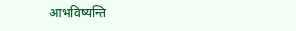आभविष्यन्ति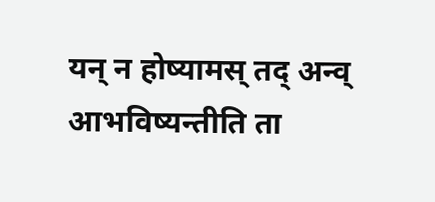यन् न होष्यामस् तद् अन्व् आभविष्यन्तीति ता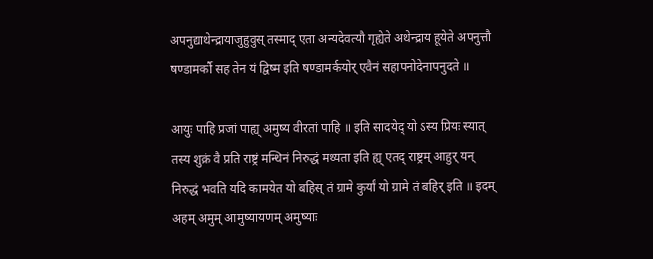अपनुद्याथेन्द्रायाजुहुवुस् तस्माद् एता अन्यदेवत्यौ गृह्येते अथेन्द्राय हूयेते अपनुत्तौ षण्डामर्कौ सह तेन यं द्विष्म इति षण्डामर्कयोर् एवैनं सहापनोदेनापनुदते ॥

आयुः पाहि प्रजां पाह्य् अमुष्य वीरतां पाहि ॥ इति सादयेद् यो ऽस्य प्रियः स्यात् तस्य शुक्रं वै प्रति राष्ट्रं मन्थिनं निरुद्धं मथ्यता इति ह्य् एतद् राष्ट्रम् आहुर् यन् निरुद्धं भवति यदि कामयेत यो बहिस् तं ग्रामे कुर्यां यो ग्रामे तं बहिर् इति ॥ इदम् अहम् अमुम् आमुष्यायणम् अमुष्याः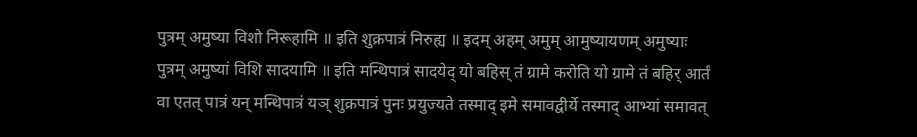पुत्रम् अमुष्या विशो निरूहामि ॥ इति शुक्रपात्रं निरुह्य ॥ इदम् अहम् अमुम् आमुष्यायणम् अमुष्याः पुत्रम् अमुष्यां विशि सादयामि ॥ इति मन्थिपात्रं सादयेद् यो बहिस् तं ग्रामे करोति यो ग्रामे तं बहिर् आर्तं वा एतत् पात्रं यन् मन्थिपात्रं यञ् शुक्रपात्रं पुनः प्रयुज्यते तस्माद् इमे समावद्वीर्ये तस्माद् आभ्यां समावत्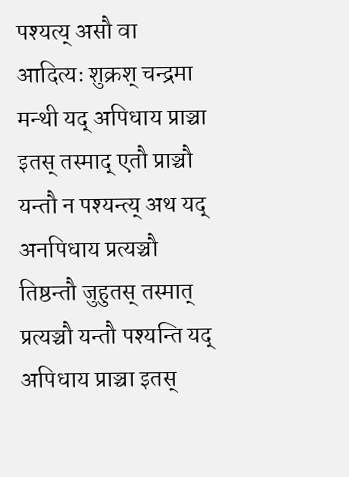पश्यत्य् असौ वा आदित्यः शुक्रश् चन्द्रमा मन्थी यद् अपिधाय प्राञ्चा इतस् तस्माद् एतौ प्राञ्चौ यन्तौ न पश्यन्त्य् अथ यद् अनपिधाय प्रत्यञ्चौ तिष्ठन्तौ जुहुतस् तस्मात् प्रत्यञ्चौ यन्तौ पश्यन्ति यद् अपिधाय प्राञ्चा इतस्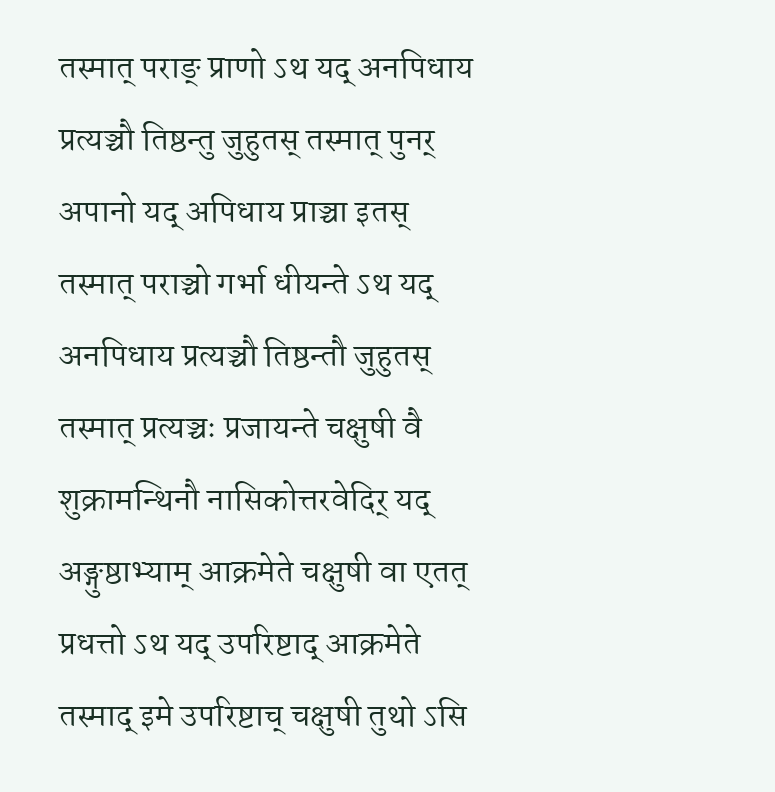तस्मात् पराङ् प्राणो ऽथ यद् अनपिधाय प्रत्यञ्चौ तिष्ठन्तु जुहुतस् तस्मात् पुनर् अपानो यद् अपिधाय प्राञ्चा इतस् तस्मात् पराञ्चो गर्भा धीयन्ते ऽथ यद् अनपिधाय प्रत्यञ्चौ तिष्ठन्तौ जुहुतस् तस्मात् प्रत्यञ्चः प्रजायन्ते चक्षुषी वै शुक्रामन्थिनौ नासिकोत्तरवेदिर् यद् अङ्गुष्ठाभ्याम् आक्रमेते चक्षुषी वा एतत् प्रधत्तो ऽथ यद् उपरिष्टाद् आक्रमेते तस्माद् इमे उपरिष्टाच् चक्षुषी तुथो ऽसि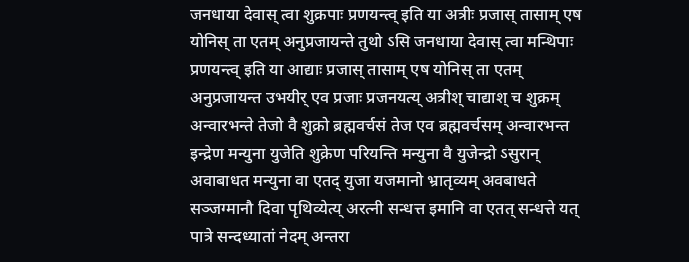जनधाया देवास् त्वा शुक्रपाः प्रणयन्त्व् इति या अत्रीः प्रजास् तासाम् एष योनिस् ता एतम् अनुप्रजायन्ते तुथो ऽसि जनधाया देवास् त्वा मन्थिपाः प्रणयन्त्व् इति या आद्याः प्रजास् तासाम् एष योनिस् ता एतम् अनुप्रजायन्त उभयीर् एव प्रजाः प्रजनयत्य् अत्रीश् चाद्याश् च शुक्रम् अन्वारभन्ते तेजो वै शुक्रो ब्रह्मवर्चसं तेज एव ब्रह्मवर्चसम् अन्वारभन्त इन्द्रेण मन्युना युजेति शुक्रेण परियन्ति मन्युना वै युजेन्द्रो ऽसुरान् अवाबाधत मन्युना वा एतद् युजा यजमानो भ्रातृव्यम् अवबाधते सञ्जग्मानौ दिवा पृथिव्येत्य् अरत्नी सन्धत्त इमानि वा एतत् सन्धत्ते यत् पात्रे सन्दध्यातां नेदम् अन्तरा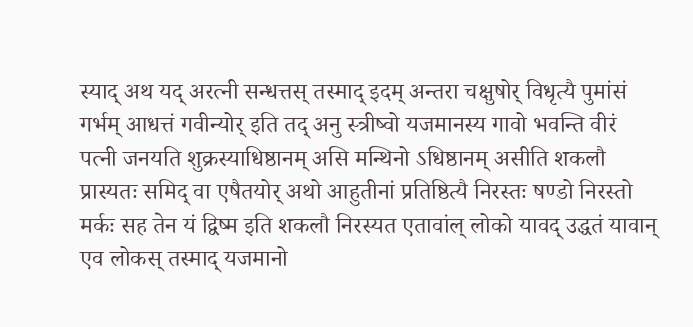स्याद् अथ यद् अरत्नी सन्धत्तस् तस्माद् इदम् अन्तरा चक्षुषोर् विधृत्यै पुमांसं गर्भम् आधत्तं गवीन्योर् इति तद् अनु स्त्रीष्वो यजमानस्य गावो भवन्ति वीरं पत्नी जनयति शुक्रस्याधिष्ठानम् असि मन्थिनो ऽधिष्ठानम् असीति शकलौ प्रास्यतः समिद् वा एषैतयोर् अथो आहुतीनां प्रतिष्ठित्यै निरस्तः षण्डो निरस्तो मर्कः सह तेन यं द्विष्म इति शकलौ निरस्यत एतावांल् लोको यावद् उद्धतं यावान् एव लोकस् तस्माद् यजमानो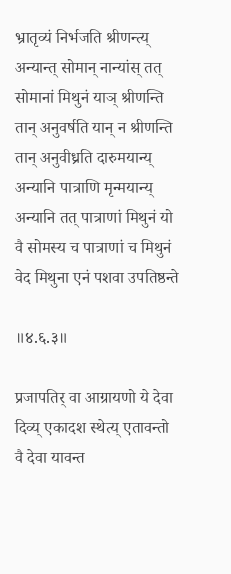भ्रातृव्यं निर्भजति श्रीणन्त्य् अन्यान्त् सोमान् नान्यांस् तत् सोमानां मिथुनं याञ् श्रीणन्ति तान् अनुवर्षति यान् न श्रीणन्ति तान् अनुवीध्रति दारुमयान्य् अन्यानि पात्राणि मृन्मयान्य् अन्यानि तत् पात्राणां मिथुनं यो वै सोमस्य च पात्राणां च मिथुनं वेद मिथुना एनं पशवा उपतिष्ठन्ते

॥४.६.३॥

प्रजापतिर् वा आग्रायणो ये देवा दिव्य् एकादश स्थेत्य् एतावन्तो वै देवा यावन्त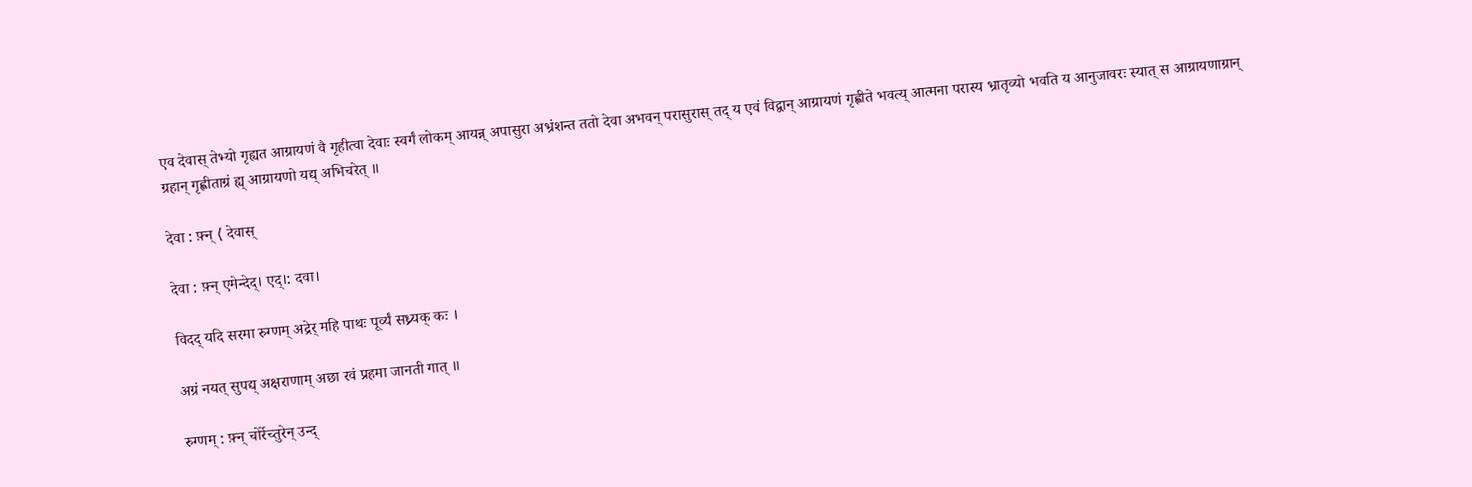एव देवास् तेभ्यो गृह्यत आग्रायणं वै गृहीत्वा देवाः स्वर्गं लोकम् आयन्न् अपासुरा अभ्रंशन्त ततो देवा अभवन् परासुरास् तद् य एवं विद्वान् आग्रायणं गृह्णीते भवत्य् आत्मना परास्य भ्रातृव्यो भवति य आनुजावरः स्यात् स आग्रायणाग्रान् ग्रहान् गृह्णीताग्रं ह्य् आग्रायणो यद्य् अभिचरेत् ॥

देवा : फ़्न् ⟨ देवास्

देवा : फ़्न् एमेन्देद्। एद्।: दवा।

विदद् यदि सरमा रुग्णम् अद्रेर् महि पाथः पूर्व्यं सध्र्यक् कः ।

अग्रं नयत् सुपद्य् अक्षराणाम् अछा रवं प्रहमा जानती गात् ॥

रुग्णम् : फ़्न् चोर्रेच्तुरेन् उन्द्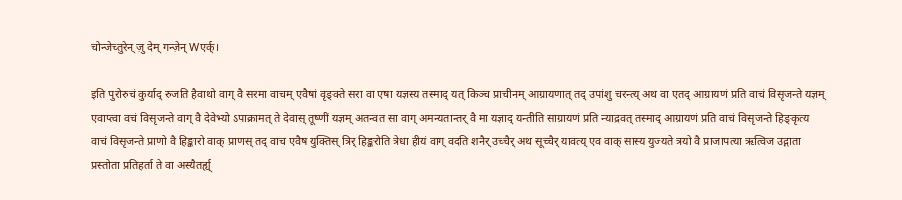चोन्जेच्तुरेन् ज़ु देम् गन्ज़ेन् Wएर्क्।

इति पुरोरुचं कुर्याद् रुजति हैवाथो वाग् वै सरमा वाचम् एवैषां वृङ्क्ते सरा वा एषा यज्ञस्य तस्माद् यत् किञ्च प्राचीनम् आग्रायणात् तद् उपांशु चरन्त्य् अथ वा एतद् आग्रायणं प्रति वाचं विसृजन्ते यज्ञम् एवाप्त्वा वचं विसृजन्ते वाग् वै देवेभ्यो ऽपाक्रामत् ते देवास् तूष्णीं यज्ञम् अतन्वत सा वाग् अमन्यतान्तर् वै मा यज्ञाद् यन्तीति साग्रायणं प्रति न्याद्रवत् तस्माद् आग्रायणं प्रति वाचं विसृजन्ते हिङ्कृत्य वाचं विसृजन्ते प्राणो वै हिङ्कारो वाक् प्राणस् तद् वाच एवैष युक्तिस् त्रिर् हिङ्करोति त्रेधा हीयं वाग् वदति शनैर् उच्चैर् अथ सूच्चैर् यावत्य् एव वाक् सास्य युज्यते त्रयो वै प्राजापत्या ऋत्विज उद्गाता प्रस्तोता प्रतिहर्ता ते वा अस्यैतर्ह्य्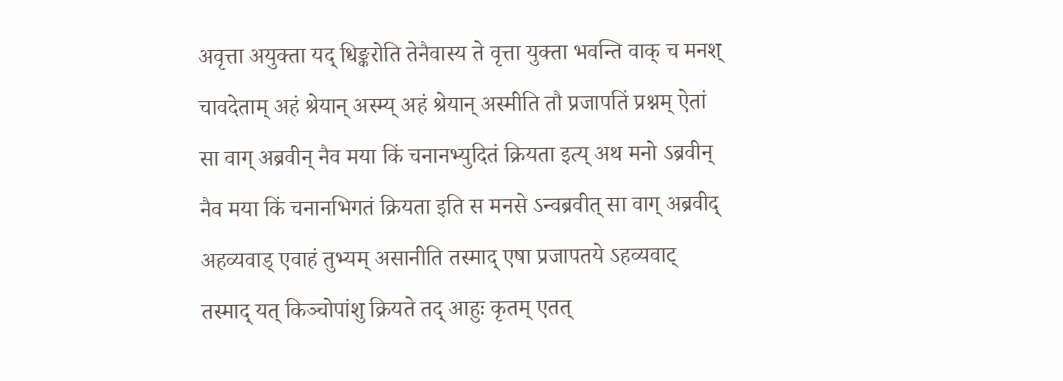अवृत्ता अयुक्ता यद् धिङ्करोति तेनैवास्य ते वृत्ता युक्ता भवन्ति वाक् च मनश् चावदेताम् अहं श्रेयान् अस्म्य् अहं श्रेयान् अस्मीति तौ प्रजापतिं प्रश्नम् ऐतां सा वाग् अब्रवीन् नैव मया किं चनानभ्युदितं क्रियता इत्य् अथ मनो ऽब्रवीन् नैव मया किं चनानभिगतं क्रियता इति स मनसे ऽन्वब्रवीत् सा वाग् अब्रवीद् अहव्यवाड् एवाहं तुभ्यम् असानीति तस्माद् एषा प्रजापतये ऽहव्यवाट् तस्माद् यत् किञ्चोपांशु क्रियते तद् आहुः कृतम् एतत्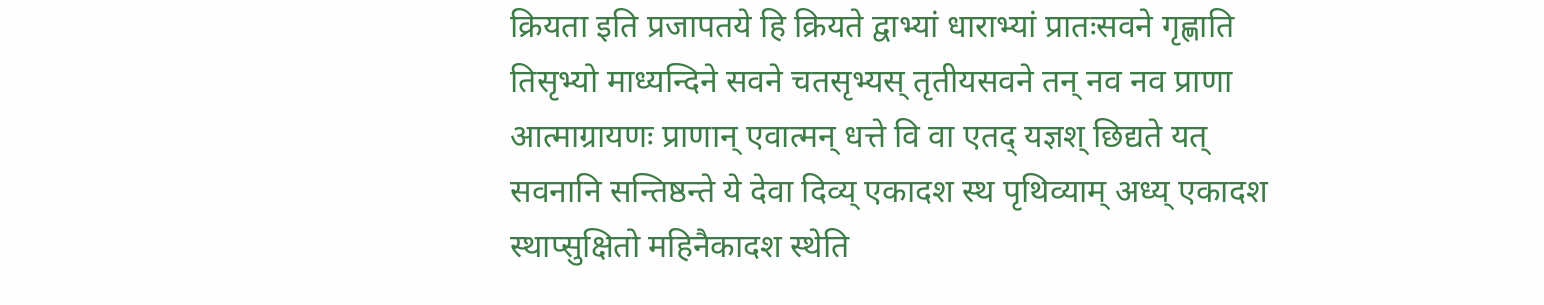क्रियता इति प्रजापतये हि क्रियते द्वाभ्यां धाराभ्यां प्रातःसवने गृह्णाति तिसृभ्यो माध्यन्दिने सवने चतसृभ्यस् तृतीयसवने तन् नव नव प्राणा आत्माग्रायणः प्राणान् एवात्मन् धत्ते वि वा एतद् यज्ञश् छिद्यते यत् सवनानि सन्तिष्ठन्ते ये देवा दिव्य् एकादश स्थ पृथिव्याम् अध्य् एकादश स्थाप्सुक्षितो महिनैकादश स्थेति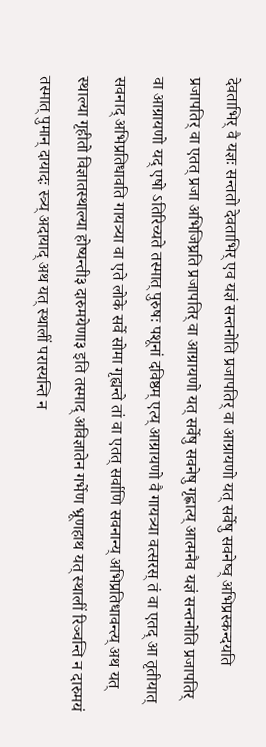देवताभिर् वै यज्ञः सन्ततो देवताभिर् एव यज्ञं सन्तनोति प्रजापतिर् वा आग्रायणो यत् सर्वेषु सवनेष्व् अभिप्रस्कन्दयति प्रजापतिर् वा एतत् प्रजा अभिजिघ्रति प्रजापतिर् वा आग्रायणो यत् सर्वेषु सवनेषु गृह्णात्य् आत्मनैव यज्ञं सन्तनोति प्रजापतिर् वा आग्रायणो यद् एषो ऽतिरिच्यते तस्मात् पुरुषः पशूनां दविष्ठम् एत्य् आग्रायणो वै गायत्र्या वत्सरस् तं वा एतद् आ तृतीयात् सवनाद् अभिप्रतिधावति गायत्र्या वा एते लोके सर्वे सोमा गृह्यन्ते तां वा एतत् सर्वाणि सवनान्य् अभिप्रतिधावन्त्य् अथ यत् स्थाल्या गृहीतो विज्ञातस्थाल्या होष्यन्ती३ दारुमयेणा३ इति तस्माद् अविज्ञातेन गर्भेण भ्रूणहाथ यत् स्थालीं रिञ्चन्ति न दारुमयं तस्मात् पुमान् दायादः स्त्र्य् अदायाद् अथ यत् स्थालीं परास्यन्ति न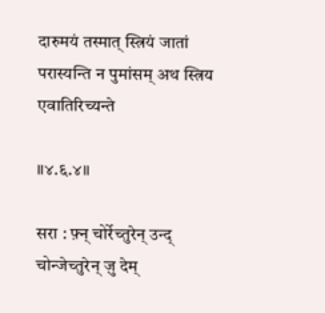दारुमयं तस्मात् स्त्रियं जातां परास्यन्ति न पुमांसम् अथ स्त्रिय एवातिरिच्यन्ते

॥४.६.४॥

सरा : फ़्न् चोर्रेच्तुरेन् उन्द् चोन्जेच्तुरेन् ज़ु देम्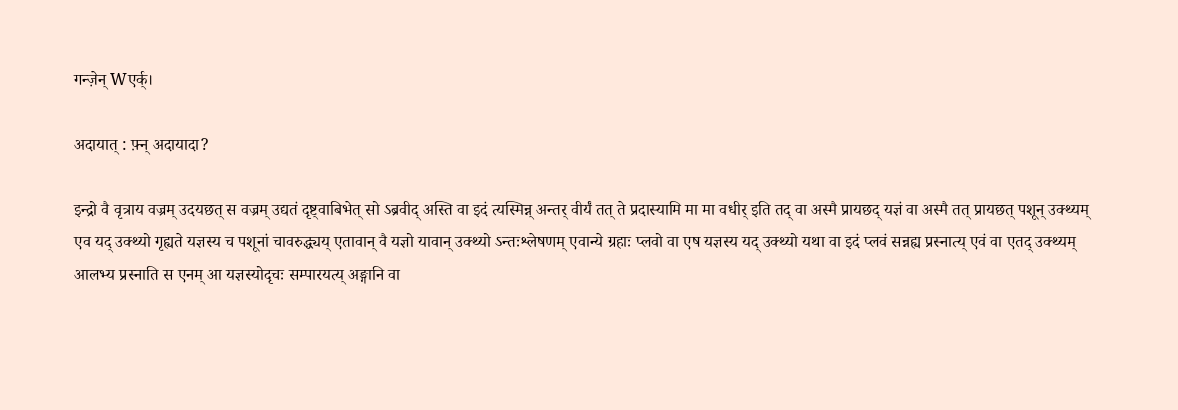गन्ज़ेन् Wएर्क्।

अदायात् : फ़्न् अदायादा?

इन्द्रो वै वृत्राय वज्रम् उदयछत् स वज्रम् उद्यतं दृष्ट्वाबिभेत् सो ऽब्रवीद् अस्ति वा इदं त्यस्मिन्न् अन्तर् वीर्यं तत् ते प्रदास्यामि मा मा वधीर् इति तद् वा अस्मै प्रायछद् यज्ञं वा अस्मै तत् प्रायछत् पशून् उक्थ्यम् एव यद् उक्थ्यो गृह्यते यज्ञस्य च पशूनां चावरुद्ध्यय् एतावान् वै यज्ञो यावान् उक्थ्यो ऽन्तःश्लेषणम् एवान्ये ग्रहाः प्लवो वा एष यज्ञस्य यद् उक्थ्यो यथा वा इदं प्लवं सन्नह्य प्रस्नात्य् एवं वा एतद् उक्थ्यम् आलभ्य प्रस्नाति स एनम् आ यज्ञस्योदृचः सम्पारयत्य् अङ्गानि वा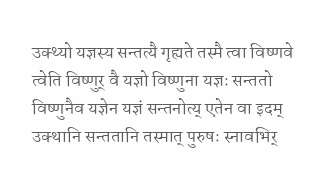उक्थ्यो यज्ञस्य सन्तत्यै गृह्यते तस्मै त्वा विष्णवे त्वेति विष्णुर् वै यज्ञो विष्णुना यज्ञः सन्ततो विष्णुनैव यज्ञेन यज्ञं सन्तनोत्य् एतेन वा इदम् उक्थानि सन्ततानि तस्मात् पुरुषः स्नावभिर्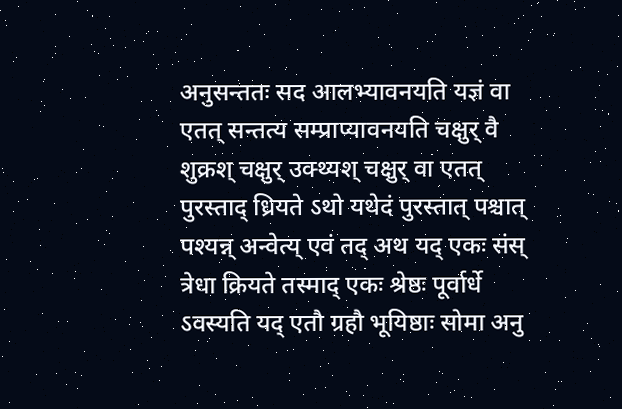अनुसन्ततः सद आलभ्यावनयति यज्ञं वा एतत् सन्तत्य सम्प्राप्यावनयति चक्षुर् वै शुक्रश् चक्षुर् उक्थ्यश् चक्षुर् वा एतत् पुरस्ताद् ध्रियते ऽथो यथेदं पुरस्तात् पश्चात् पश्यन्न् अन्वेत्य् एवं तद् अथ यद् एकः संस् त्रेधा क्रियते तस्माद् एकः श्रेष्ठः पूर्वार्धे ऽवस्यति यद् एतौ ग्रहौ भूयिष्ठाः सोमा अनु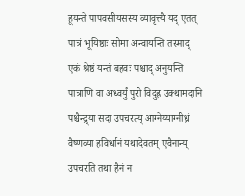हूयन्ते पापवसीयसस्य व्यावृत्त्यै यद् एतत् पात्रं भूयिष्ठाः सोमा अन्वायन्ति तस्माद् एकं श्रेष्ठं यन्तं बहवः पश्चाद् अनुयन्ति पात्राणि वा अध्वर्युं पुरो विदुह्र उक्थामदानि पश्चैन्द्र्या सदा उपचरत्य् आग्नेय्याग्नीध्रं वैष्णव्या हविर्धानं यथादेवतम् एवैनान्य् उपचरति तथा हैनं न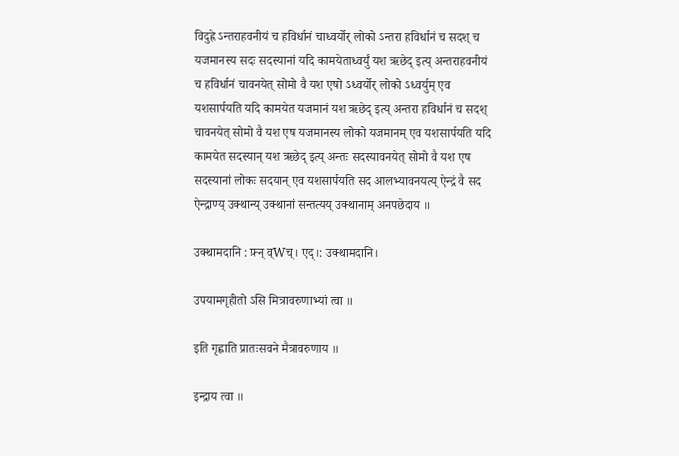विदुह्रे ऽन्तराहवनीयं च हविर्धानं चाध्वर्योर् लोको ऽन्तरा हविर्धानं च सदश् च यजमानस्य सदः सदस्यानां यदि कामयेताध्वर्युं यश ऋछेद् इत्य् अन्तराहवनीयं च हविर्धानं चावनयेत् सोमो वै यश एषो ऽध्वर्योर् लोको ऽध्वर्युम् एव यशसार्पयति यदि कामयेत यजमानं यश ऋछेद् इत्य् अन्तरा हविर्धानं च सदश् चावनयेत् सोमो वै यश एष यजमानस्य लोको यजमानम् एव यशसार्पयति यदि कामयेत सदस्यान् यश ऋछेद् इत्य् अन्तः सदस्यावनयेत् सोमो वै यश एष सदस्यानां लोकः सदयान् एव यशसार्पयति सद आलभ्यावनयत्य् ऐन्द्रं वै सद ऐन्द्राण्य् उक्थान्य् उक्थानां सन्तत्यय् उक्थानाम् अनपछेदाय ॥

उक्थामदानि : फ़्न् व्Wच्। एद्।: उक्थामदानि।

उपयामगृहीतो ऽसि मित्रावरुणाभ्यां त्वा ॥

इति गृह्णाति प्रातःसवने मैत्रावरुणाय ॥

इन्द्राय त्वा ॥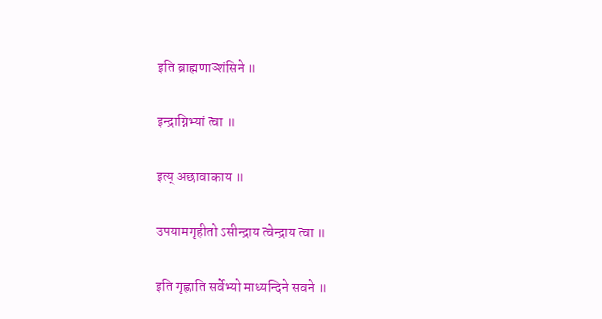इति ब्राह्मणाञ्शंसिने ॥

इन्द्राग्निभ्यां त्वा ॥

इत्य् अछावाकाय ॥

उपयामगृहीतो ऽसीन्द्राय त्वेन्द्राय त्वा ॥

इति गृह्णाति सर्वेभ्यो माध्यन्दिने सवने ॥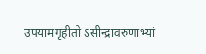उपयामगृहीतो ऽसीन्द्रावरुणाभ्यां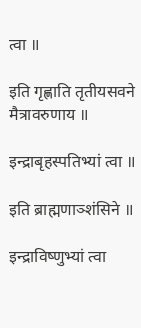त्वा ॥

इति गृह्णाति तृतीयसवने मैत्रावरुणाय ॥

इन्द्राबृहस्पतिभ्यां त्वा ॥

इति ब्राह्मणाञ्शंसिने ॥

इन्द्राविष्णुभ्यां त्वा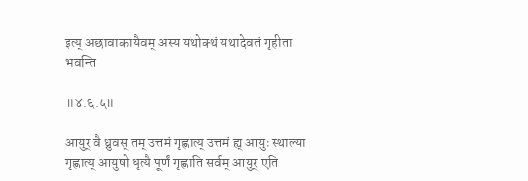इत्य् अछावाकायैवम् अस्य यथोक्थं यथादेवतं गृहीता भवन्ति

॥४.६.५॥

आयुर् वै ध्रुवस् तम् उत्तमं गृह्णात्य् उत्तमं ह्य् आयुः स्थाल्या गृह्णात्य् आयुषो धृत्यै पूर्णं गृह्णाति सर्वम् आयुर् एति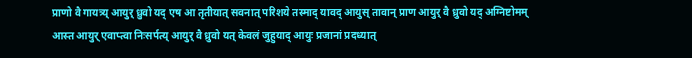प्राणो वै गायत्र्य् आयुर् ध्रुवो यद् एष आ तृतीयात् सवनात् परिशये तस्माद् यावद् आयुस् तावान् प्राण आयुर् वै ध्रुवो यद् अग्निष्टोमम् आस्त आयुर् एवाप्त्वा निःसर्पत्य् आयुर् वै ध्रुवो यत् केवलं जुहुयाद् आयुः प्रजानां प्रदध्यात्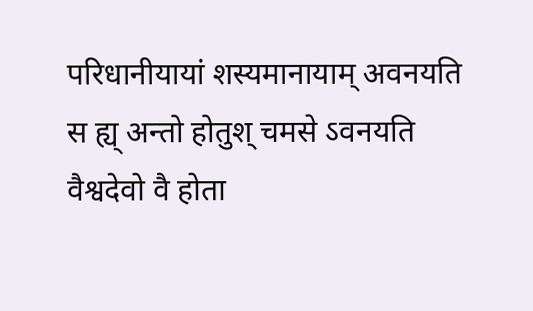परिधानीयायां शस्यमानायाम् अवनयति स ह्य् अन्तो होतुश् चमसे ऽवनयति वैश्वदेवो वै होता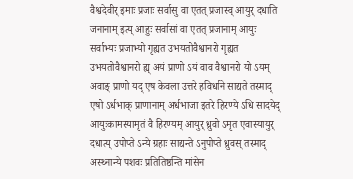वैश्वदेवीर् इमाः प्रजाः सर्वासु वा एतत् प्रजास्व् आयुर् दधाति जनानाम् इत्य् आहुः सर्वासां वा एतत् प्रजानाम् आयुः सर्वाभ्यः प्रजाभ्यो गृह्यत उभयतोवैश्वानरो गृह्यत उभयतोवैश्वानरो ह्य् अयं प्राणो ऽयं वाव वैश्वानरो यो ऽयम् अवाङ् प्राणो यद् एष केवला उत्तरे हविर्धाने साद्यते तस्माद् एषो ऽर्धभाक् प्राणानाम् अर्धभाजा इतरे हिरण्ये ऽधि सादयेद् आयुःकामस्यामृतं वै हिरण्यम् आयुर् ध्रुवो ऽमृत एवास्यायुर् दधात्य् उपोप्ते ऽन्ये ग्रहाः साद्यन्ते ऽनुपोप्ते ध्रुवस् तस्माद् अस्थ्नान्ये पशवः प्रतितिष्ठन्ति मांसेन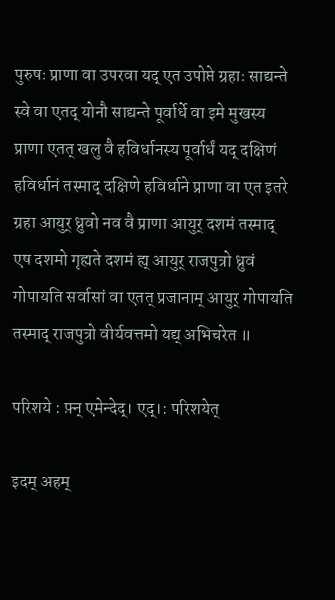पुरुषः प्राणा वा उपरवा यद् एत उपोप्ते ग्रहाः साद्यन्ते स्वे वा एतद् योनौ साद्यन्ते पूर्वार्धे वा इमे मुखस्य प्राणा एतत् खलु वै हविर्धानस्य पूर्वार्धं यद् दक्षिणं हविर्धानं तस्माद् दक्षिणे हविर्धाने प्राणा वा एत इतरे ग्रहा आयुर् ध्रुवो नव वै प्राणा आयुर् दशमं तस्माद् एष दशमो गृह्यते दशमं ह्य् आयुर् राजपुत्रो ध्रुवं गोपायति सर्वासां वा एतत् प्रजानाम् आयुर् गोपायति तस्माद् राजपुत्रो वीर्यवत्तमो यद्य् अभिचरेत ॥

परिशये : फ़्न् एमेन्देद्। एद्।: परिशयेत्

इदम् अहम्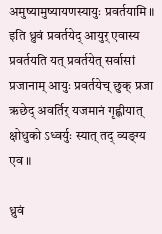अमुष्यामुष्यायणस्यायुः प्रवर्तयामि ॥ इति ध्रुवं प्रवर्तयेद् आयुर् एवास्य प्रवर्तयति यत् प्रवर्तयेत् सर्वासां प्रजानाम् आयुः प्रवर्तयेच् छुक् प्रजा ऋछेद् अवर्तिर् यजमानं गृह्णीयात् क्षोधुको ऽध्वर्युः स्यात् तद् व्यङ्ग्य एव ॥

ध्रुवं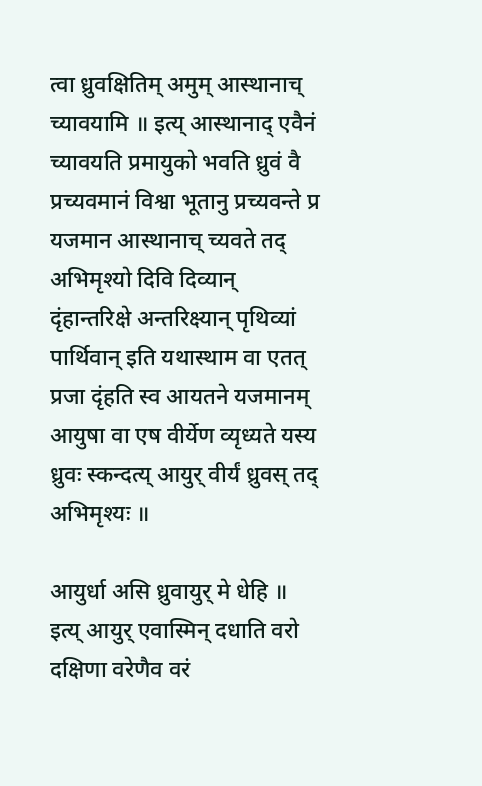त्वा ध्रुवक्षितिम् अमुम् आस्थानाच् च्यावयामि ॥ इत्य् आस्थानाद् एवैनं च्यावयति प्रमायुको भवति ध्रुवं वै प्रच्यवमानं विश्वा भूतानु प्रच्यवन्ते प्र यजमान आस्थानाच् च्यवते तद् अभिमृश्यो दिवि दिव्यान् दृंहान्तरिक्षे अन्तरिक्ष्यान् पृथिव्यां पार्थिवान् इति यथास्थाम वा एतत् प्रजा दृंहति स्व आयतने यजमानम् आयुषा वा एष वीर्येण व्यृध्यते यस्य ध्रुवः स्कन्दत्य् आयुर् वीर्यं ध्रुवस् तद् अभिमृश्यः ॥

आयुर्धा असि ध्रुवायुर् मे धेहि ॥ इत्य् आयुर् एवास्मिन् दधाति वरो दक्षिणा वरेणैव वरं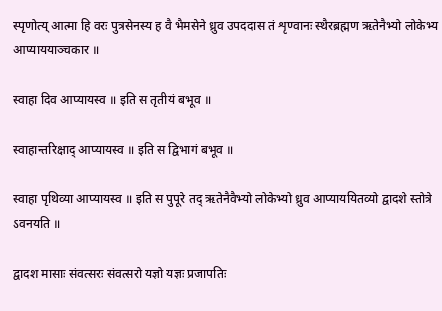स्पृणोत्य् आत्मा हि वरः पुत्रसेनस्य ह वै भैमसेने ध्रुव उपददास तं शृण्वानः स्थैरब्रह्मण ऋतेनैभ्यो लोकेभ्य आप्याययाञ्चकार ॥

स्वाहा दिव आप्यायस्व ॥ इति स तृतीयं बभूव ॥

स्वाहान्तरिक्षाद् आप्यायस्व ॥ इति स द्विभागं बभूव ॥

स्वाहा पृथिव्या आप्यायस्व ॥ इति स पुपूरे तद् ऋतेनैवैभ्यो लोकेभ्यो ध्रुव आप्याययितव्यो द्वादशे स्तोत्रे ऽवनयति ॥

द्वादश मासाः संवत्सरः संवत्सरो यज्ञो यज्ञः प्रजापतिः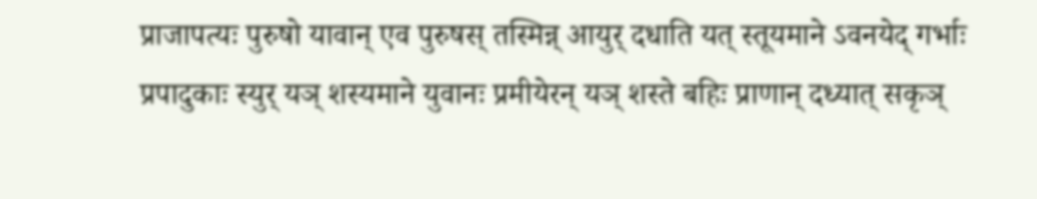प्राजापत्यः पुरुषो यावान् एव पुरुषस् तस्मिन्न् आयुर् दधाति यत् स्तूयमाने ऽवनयेद् गर्भाः प्रपादुकाः स्युर् यञ् शस्यमाने युवानः प्रमीयेरन् यञ् शस्ते बहिः प्राणान् दध्यात् सकृञ्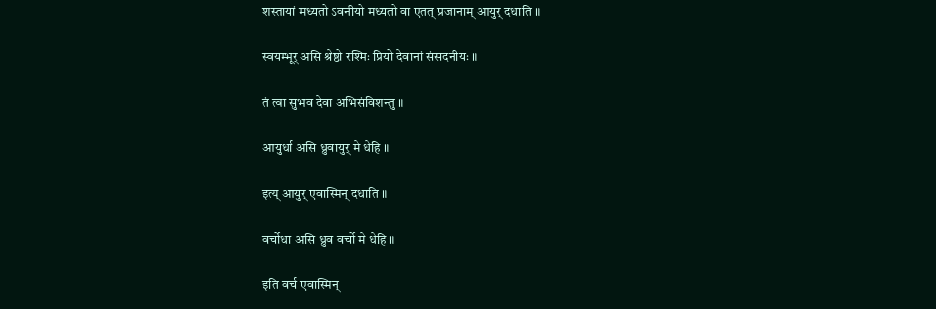शस्तायां मध्यतो ऽवनीयो मध्यतो वा एतत् प्रजानाम् आयुर् दधाति ॥

स्वयम्भूर् असि श्रेष्ठो रश्मिः प्रियो देवानां संसदनीयः ॥

तं त्वा सुभव देवा अभिसंविशन्तु ॥

आयुर्धा असि ध्रुवायुर् मे धेहि ॥

इत्य् आयुर् एवास्मिन् दधाति ॥

वर्चोधा असि ध्रुव वर्चो मे धेहि ॥

इति वर्च एवास्मिन्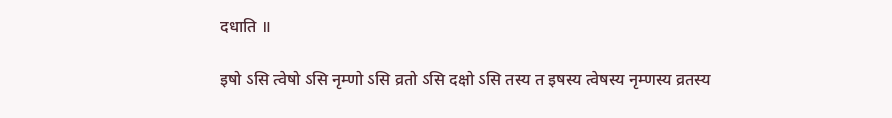दधाति ॥

इषो ऽसि त्वेषो ऽसि नृम्णो ऽसि व्रतो ऽसि दक्षो ऽसि तस्य त इषस्य त्वेषस्य नृम्णस्य व्रतस्य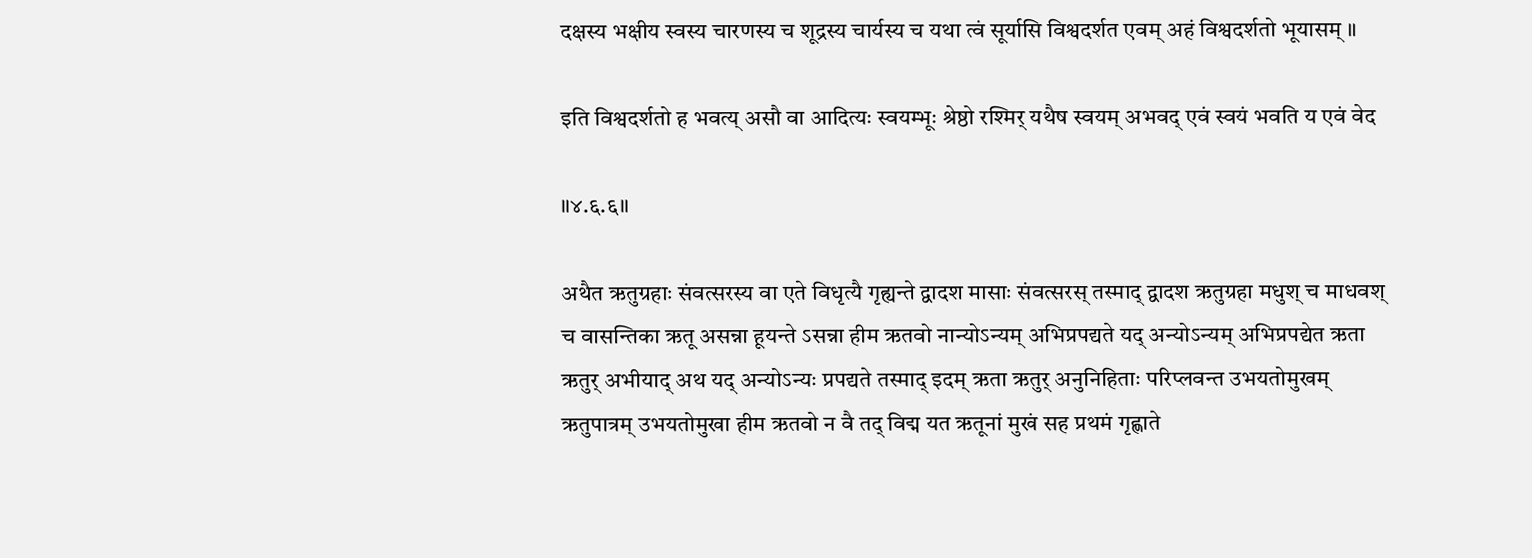दक्षस्य भक्षीय स्वस्य चारणस्य च शूद्रस्य चार्यस्य च यथा त्वं सूर्यासि विश्वदर्शत एवम् अहं विश्वदर्शतो भूयासम् ॥

इति विश्वदर्शतो ह भवत्य् असौ वा आदित्यः स्वयम्भूः श्रेष्ठो रश्मिर् यथैष स्वयम् अभवद् एवं स्वयं भवति य एवं वेद

॥४.६.६॥

अथैत ऋतुग्रहाः संवत्सरस्य वा एते विधृत्यै गृह्यन्ते द्वादश मासाः संवत्सरस् तस्माद् द्वादश ऋतुग्रहा मधुश् च माधवश् च वासन्तिका ऋतू असन्ना हूयन्ते ऽसन्ना हीम ऋतवो नान्योऽन्यम् अभिप्रपद्यते यद् अन्योऽन्यम् अभिप्रपद्येत ऋता ऋतुर् अभीयाद् अथ यद् अन्योऽन्यः प्रपद्यते तस्माद् इदम् ऋता ऋतुर् अनुनिहिताः परिप्लवन्त उभयतोमुखम् ऋतुपात्रम् उभयतोमुखा हीम ऋतवो न वै तद् विद्म यत ऋतूनां मुखं सह प्रथमं गृह्णाते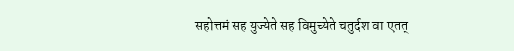सहोत्तमं सह युज्येते सह विमुच्येते चतुर्दश वा एतत्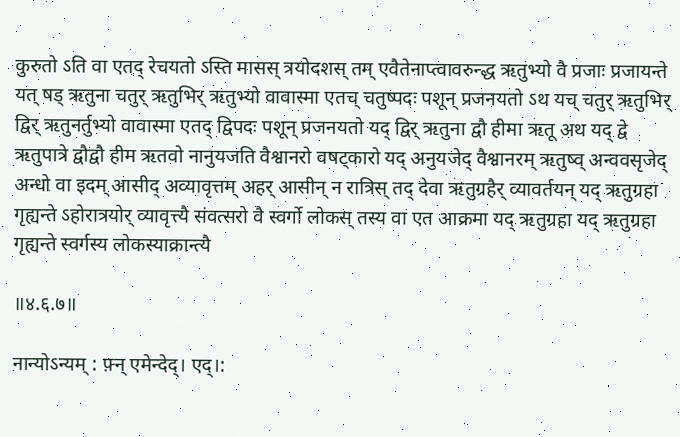कुरुतो ऽति वा एतद् रेचयतो ऽस्ति मासस् त्रयोदशस् तम् एवैतेनाप्त्वावरुन्द्ध ऋतुभ्यो वै प्रजाः प्रजायन्ते यत् षड् ऋतुना चतुर् ऋतुभिर् ऋतुभ्यो वावास्मा एतच् चतुष्पदः पशून् प्रजनयतो ऽथ यच् चतुर् ऋतुभिर् द्विर् ऋतुनर्तुभ्यो वावास्मा एतद् द्विपदः पशून् प्रजनयतो यद् द्विर् ऋतुना द्वौ हीमा ऋतू अथ यद् द्वे ऋतुपात्रे द्वौद्वौ हीम ऋतवो नानुयजति वैश्वानरो वषट्कारो यद् अनुयजेद् वैश्वानरम् ऋतुष्व् अन्ववसृजेद् अन्धो वा इदम् आसीद् अव्यावृत्तम् अहर् आसीन् न रात्रिस् तद् देवा ऋतुग्रहैर् व्यावर्तयन् यद् ऋतुग्रहा गृह्यन्ते ऽहोरात्रयोर् व्यावृत्त्यै संवत्सरो वै स्वर्गो लोकस् तस्य वा एत आक्रमा यद् ऋतुग्रहा यद् ऋतुग्रहा गृह्यन्ते स्वर्गस्य लोकस्याक्रान्त्यै

॥४.६.७॥

नान्योऽन्यम् : फ़्न् एमेन्देद्। एद्।: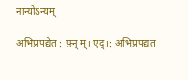नान्योऽन्यम्

अभिप्रपद्येत : फ़्न् म्। एद्।: अभिप्रपद्यत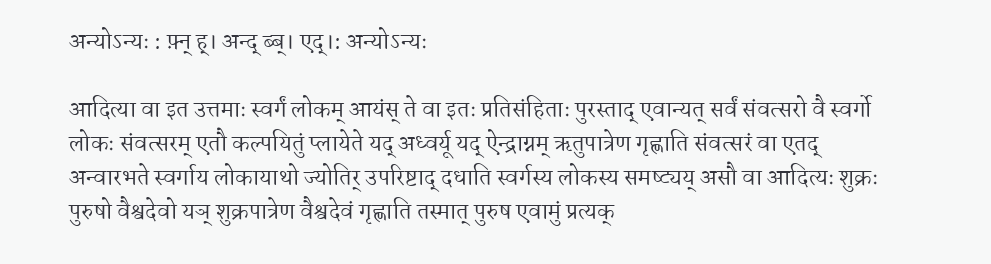अन्योऽन्यः : फ़्न् ह्। अन्द् ब्ब्। एद्।: अन्योऽन्यः

आदित्या वा इत उत्तमाः स्वर्गं लोकम् आयंस् ते वा इतः प्रतिसंहिताः पुरस्ताद् एवान्यत् सर्वं संवत्सरो वै स्वर्गो लोकः संवत्सरम् एतौ कल्पयितुं प्लायेते यद् अध्वर्यू यद् ऐन्द्राग्नम् ऋतुपात्रेण गृह्णाति संवत्सरं वा एतद् अन्वारभते स्वर्गाय लोकायाथो ज्योतिर् उपरिष्टाद् दधाति स्वर्गस्य लोकस्य समष्ट्यय् असौ वा आदित्यः शुक्रः पुरुषो वैश्वदेवो यञ् शुक्रपात्रेण वैश्वदेवं गृह्णाति तस्मात् पुरुष एवामुं प्रत्यक्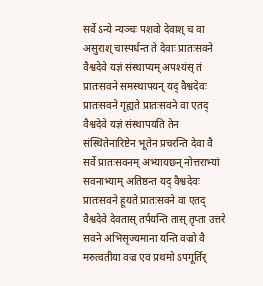सर्वे ऽन्ये न्यञ्चः पशवो देवाश् च वा असुराश् चास्पर्धन्त ते देवाः प्रातःसवने वैश्वदेवे यज्ञं संस्थाप्यम् अपश्यंस् तं प्रातःसवने समस्थापयन् यद् वैश्वदेवः प्रातःसवने गृह्यते प्रातःसवने वा एतद् वैश्वदेवे यज्ञं संस्थापयति तेन संस्थितेनारिष्टेन भूतेन प्रचरन्ति देवा वै सर्वे प्रातःसवनम् अभ्यायछन् नोत्तराभ्यां सवनाभ्याम् अतिष्ठन्त यद् वैश्वदेवः प्रातःसवने हूयते प्रातःसवने वा एतद् वैश्वदेवे देवतास् तर्पयन्ति तास् तृप्ता उत्तरे सवने अभिसृज्यमाना यन्ति वज्रो वै मरुत्वतीया वज्र एव प्रथमो ऽपगूर्तिर्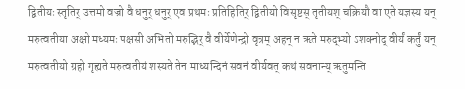द्वितीयः स्तृतिर् उत्तमो वज्रो वै धनुर् धनुर् एव प्रथमः प्रतिहितिर् द्वितीयो विसृष्टस् तृतीयश् चक्रियौ वा एते यज्ञस्य यन् मरुत्वतीया अक्षो मध्यमः पक्षसी अभितो मरुद्भिर् वै वीर्येणेन्द्रो वृत्रम् अहन् न ऋते मरुद्भ्यो ऽशक्नोद् वीर्यं कर्तुं यन् मरुत्वतीयो ग्रहो गृह्यते मरुत्वतीयं शस्यते तेन माध्यन्दिनं सवनं वीर्यवत् कथं सवनान्य् ऋतुमन्ति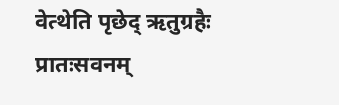वेत्थेति पृछेद् ऋतुग्रहैः प्रातःसवनम्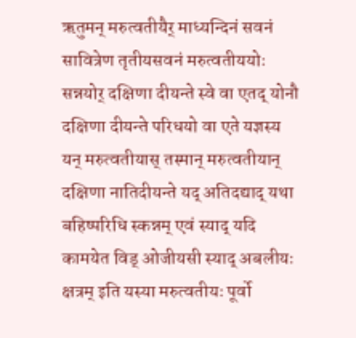ऋतुमन् मरुत्वतीयैर् माध्यन्दिनं सवनं सावित्रेण तृतीयसवनं मरुत्वतीययोः सन्नयोर् दक्षिणा दीयन्ते स्वे वा एतद् योनौ दक्षिणा दीयन्ते परिधयो वा एते यज्ञस्य यन् मरुत्वतीयास् तस्मान् मरुत्वतीयान् दक्षिणा नातिदीयन्ते यद् अतिदद्याद् यथा बहिष्परिधि स्कन्नम् एवं स्याद् यदि कामयेत विड् ओजीयसी स्याद् अबलीयः क्षत्रम् इति यस्या मरुत्वतीयः पूर्वो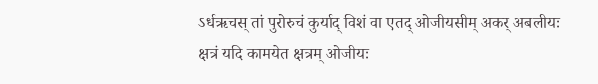ऽर्धऋचस् तां पुरोरुचं कुर्याद् विशं वा एतद् ओजीयसीम् अकर् अबलीयः क्षत्रं यदि कामयेत क्षत्रम् ओजीयः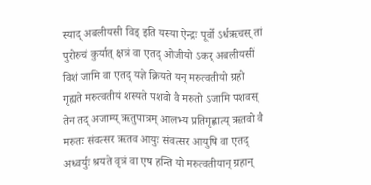स्याद् अबलीयसी विड् इति यस्या ऐन्द्रः पूर्वो ऽर्धऋचस् तां पुरोरुचं कुर्यात् क्षत्रं वा एतद् ओजीयो ऽकर् अबलीयसीं विशं जामि वा एतद् यज्ञे क्रियते यन् मरुत्वतीयो ग्रहो गृह्यते मरुत्वतीयं शस्यते पशवो वै मरुतो ऽजामि पशवस् तेन तद् अजाम्य् ऋतुपात्रम् आलभ्य प्रतिगृह्णात्य् ऋतवो वै मरुतः संवत्सर ऋतव आयुः संवत्सर आयुषि वा एतद् अध्वर्युः श्रयते वृत्रं वा एष हन्ति यो मरुत्वतीयान् ग्रहान्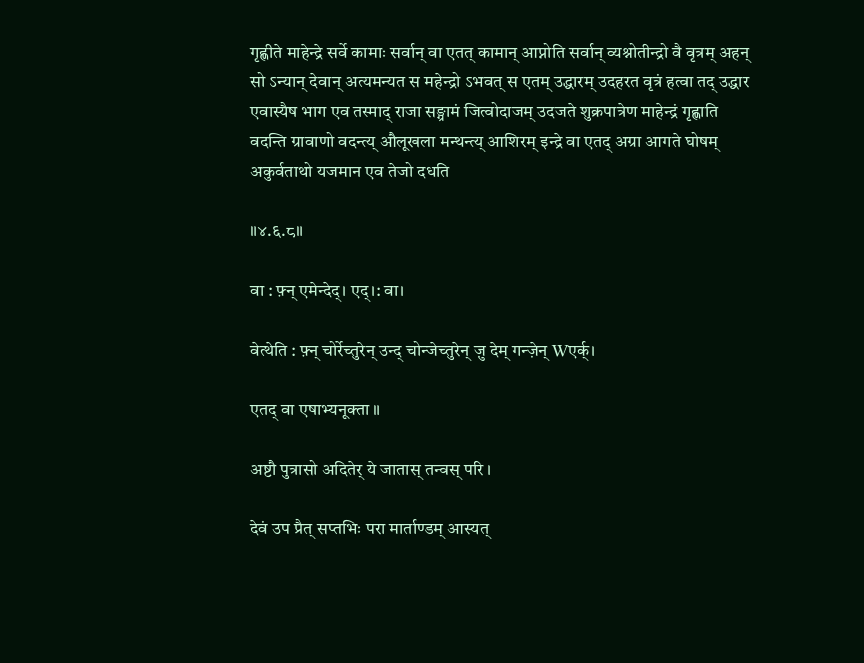गृह्णीते माहेन्द्रे सर्वे कामाः सर्वान् वा एतत् कामान् आप्नोति सर्वान् व्यश्नोतीन्द्रो वै वृत्रम् अहन् सो ऽन्यान् देवान् अत्यमन्यत स महेन्द्रो ऽभवत् स एतम् उद्धारम् उदहरत वृत्रं हत्वा तद् उद्धार एवास्यैष भाग एव तस्माद् राजा सङ्ग्रामं जित्वोदाजम् उदजते शुक्रपात्रेण माहेन्द्रं गृह्णाति वदन्ति ग्रावाणो वदन्त्य् औलूखला मन्थन्त्य् आशिरम् इन्द्रे वा एतद् अग्रा आगते घोषम् अकुर्वताथो यजमान एव तेजो दधति

॥४.६.८॥

वा : फ़्न् एमेन्देद्। एद्।: वा।

वेत्थेति : फ़्न् चोर्रेच्तुरेन् उन्द् चोन्जेच्तुरेन् ज़ु देम् गन्ज़ेन् Wएर्क्।

एतद् वा एषाभ्यनूक्ता ॥

अष्टौ पुत्रासो अदितेर् ये जातास् तन्वस् परि ।

देवं उप प्रैत् सप्तभिः परा मार्ताण्डम् आस्यत्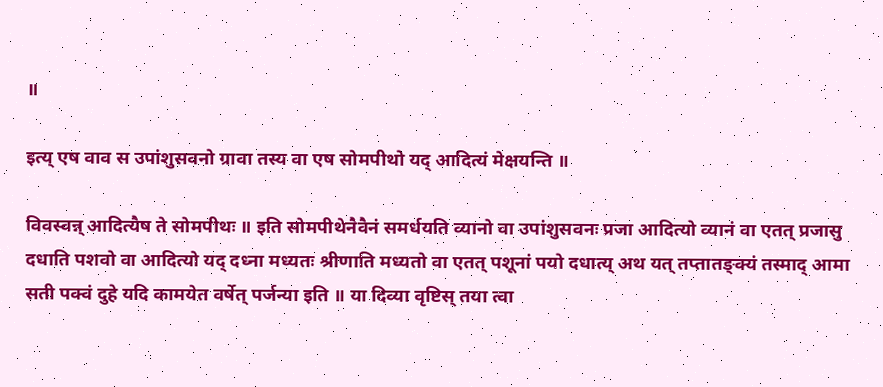॥

इत्य् एष वाव स उपांशुसवनो ग्रावा तस्य वा एष सोमपीथो यद् आदित्यं मेक्षयन्ति ॥

विवस्वन्न् आदित्यैष ते सोमपीथः ॥ इति सोमपीथेनैवैनं समर्धयति व्यानो वा उपांशुसवनः प्रजा आदित्यो व्यानं वा एतत् प्रजासु दधाति पशवो वा आदित्यो यद् दध्ना मध्यतः श्रीणाति मध्यतो वा एतत् पशूनां पयो दधात्य् अथ यत् तप्तातङ्क्यं तस्माद् आमा सती पक्वं दुहे यदि कामयेत वर्षेत् पर्जन्या इति ॥ या दिव्या वृष्टिस् तया त्वा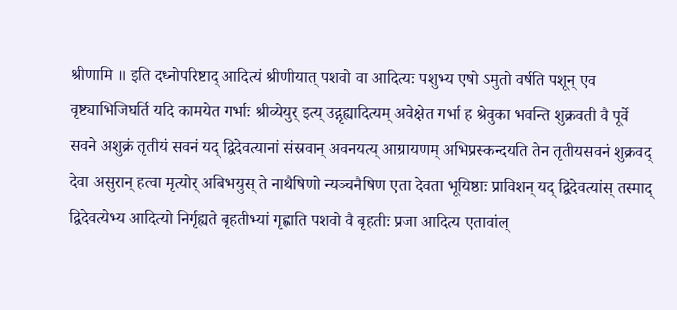श्रीणामि ॥ इति दध्नोपरिष्टाद् आदित्यं श्रीणीयात् पशवो वा आदित्यः पशुभ्य एषो ऽमुतो वर्षति पशून् एव वृष्ट्याभिजिघर्ति यदि कामयेत गर्भाः श्रीव्येयुर् इत्य् उद्गृह्यादित्यम् अवेक्षेत गर्भा ह श्रेवुका भवन्ति शुक्रवती वै पूर्वे सवने अशुक्रं तृतीयं सवनं यद् द्विदेवत्यानां संस्रवान् अवनयत्य् आग्रायणम् अभिप्रस्कन्दयति तेन तृतीयसवनं शुक्रवद् देवा असुरान् हत्वा मृत्योर् अबिभयुस् ते नाथैषिणो न्यञ्चनैषिण एता देवता भूयिष्ठाः प्राविशन् यद् द्विदेवत्यांस् तस्माद् द्विदेवत्येभ्य आदित्यो निर्गृह्यते बृहतीभ्यां गृह्णाति पशवो वै बृहतीः प्रजा आदित्य एतावांल्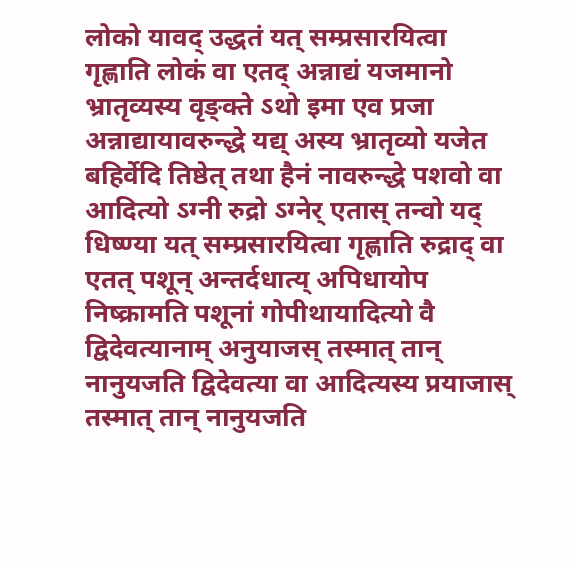लोको यावद् उद्धतं यत् सम्प्रसारयित्वा गृह्णाति लोकं वा एतद् अन्नाद्यं यजमानो भ्रातृव्यस्य वृङ्क्ते ऽथो इमा एव प्रजा अन्नाद्यायावरुन्द्धे यद्य् अस्य भ्रातृव्यो यजेत बहिर्वेदि तिष्ठेत् तथा हैनं नावरुन्द्धे पशवो वा आदित्यो ऽग्नी रुद्रो ऽग्नेर् एतास् तन्वो यद् धिष्ण्या यत् सम्प्रसारयित्वा गृह्णाति रुद्राद् वा एतत् पशून् अन्तर्दधात्य् अपिधायोप निष्क्रामति पशूनां गोपीथायादित्यो वै द्विदेवत्यानाम् अनुयाजस् तस्मात् तान् नानुयजति द्विदेवत्या वा आदित्यस्य प्रयाजास् तस्मात् तान् नानुयजति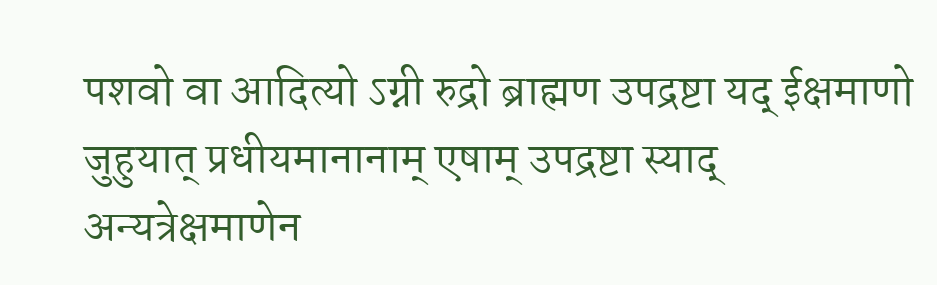पशवो वा आदित्यो ऽग्नी रुद्रो ब्राह्मण उपद्रष्टा यद् ईक्षमाणो जुहुयात् प्रधीयमानानाम् एषाम् उपद्रष्टा स्याद् अन्यत्रेक्षमाणेन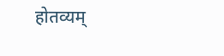होतव्यम्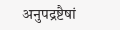अनुपद्रष्टैषां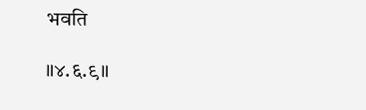भवति

॥४.६.९॥